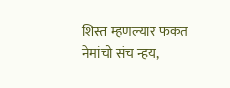शिस्त म्हणल्यार फकत नेमांचो संच न्हय,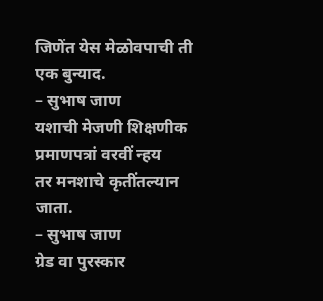जिणेंत येस मेळोवपाची ती एक बुन्याद.
– सुभाष जाण
यशाची मेजणी शिक्षणीक प्रमाणपत्रां वरवीं न्हय
तर मनशाचे कृतींतल्यान जाता.
– सुभाष जाण
ग्रेड वा पुरस्कार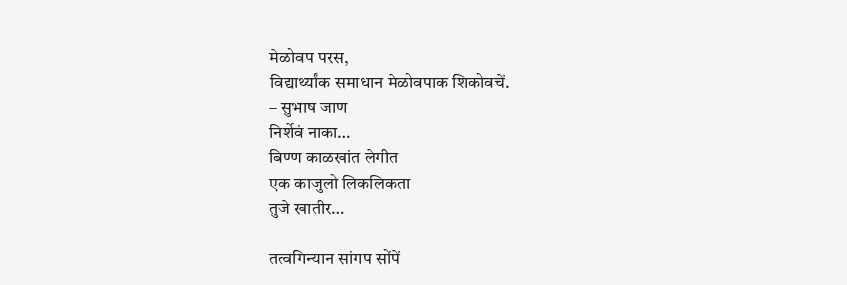मेळोवप परस,
विद्यार्थ्यांक समाधान मेळोवपाक शिकोवचें.
– सुभाष जाण
निर्शेवं नाका…
बिण्ण काळखांत लेगीत
एक काजुलो लिकलिकता
तुजे खातीर…

तत्वगिन्यान सांगप सोंपें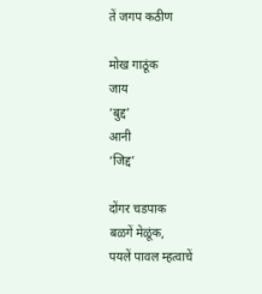तें जगप कठीण

मोख गाठूंक
जाय
‘बुद्द’
आनी
‘जिद्द’

दोंगर चडपाक
बळगें मेळूंक,
पयलें पावल म्हत्वाचें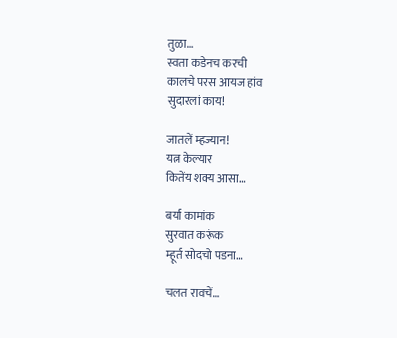तुळा…
स्वता कडेनच करची
कालचे परस आयज हांव
सुदारलां काय!

जातलें म्हज्यान!
यत्न केल्यार
कितेंय शक्य आसा…

बर्या कामांक
सुरवात करूंक
म्हूर्त सोदचो पडना…

चलत रावचें…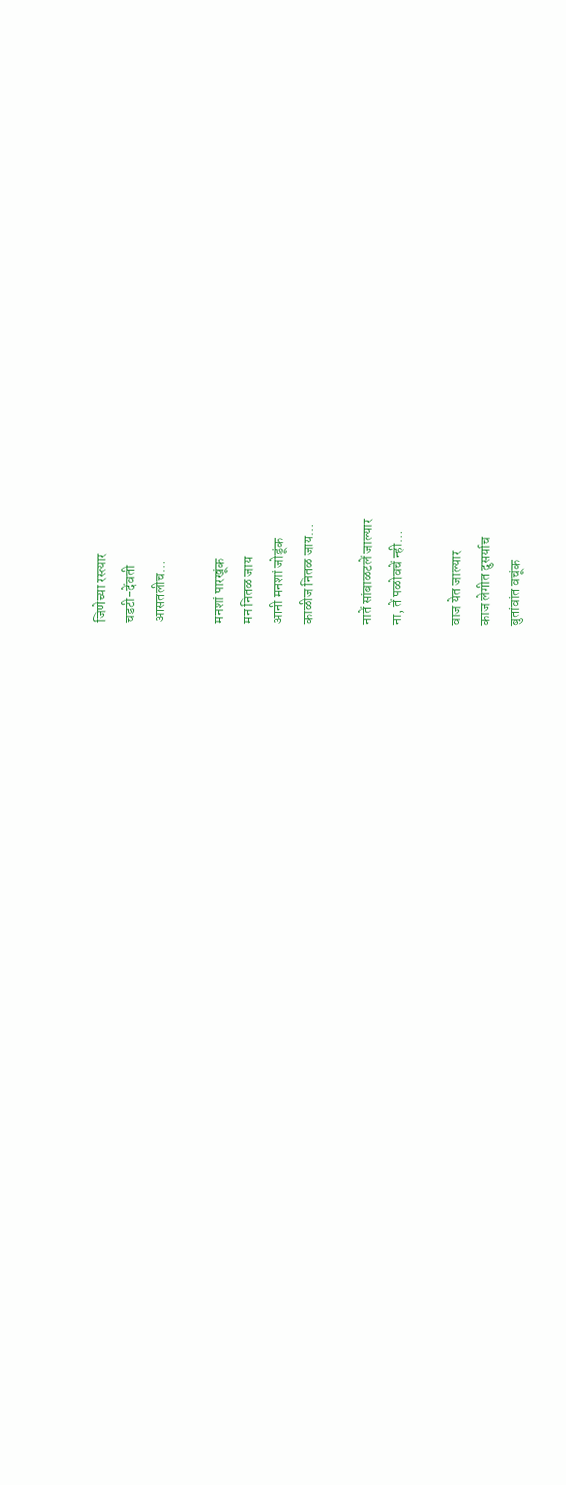जिणेच्या रस्त्यार
चडटी-देंवती
आसतलीच…

मनशां पारखूंक
मन नितळ जाय
आनी मनशां जोडूंक
काळीज नितळ जाय…

नातें सांबाळटलें जाल्यार
ना, तें पळोवचें न्ही…

वाज येत जाल्यार
काज लेगीत दुसर्याच
बुतांवांत वचूंक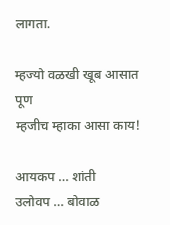लागता.

म्हज्यो वळखी खूब आसात
पूण
म्हजीच म्हाका आसा काय!

आयकप … शांती
उलोवप … बोवाळ